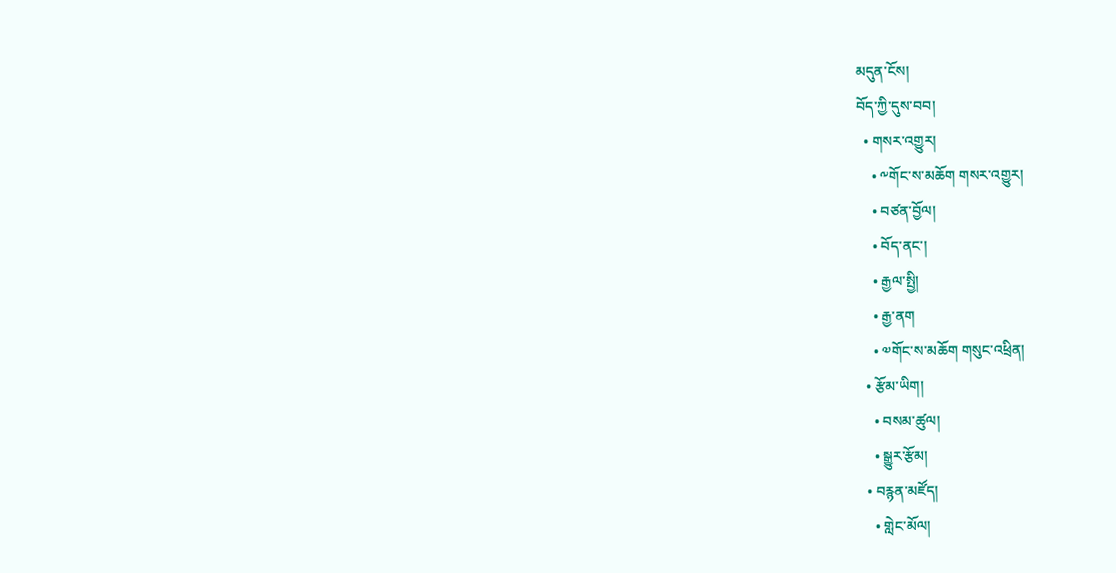མདུན་ངོས།
བོད་ཀྱི་དུས་བབ།
  • གསར་འགྱུར།
    • ༸གོང་ས་མཆོག གསར་འགྱུར།
    • བཙན་བྱོལ།
    • བོད་ནང་།
    • རྒྱལ་སྤྱི།
    • རྒྱ་ནག
    • ༧གོང་ས་མཆོག གསུང་འཕྲིན།
  • རྩོམ་ཡིག།
    • བསམ་ཚུལ།
    • སྒྱུར་རྩོམ།
  • བརྙན་མཛོད།
    • གླེང་མོལ།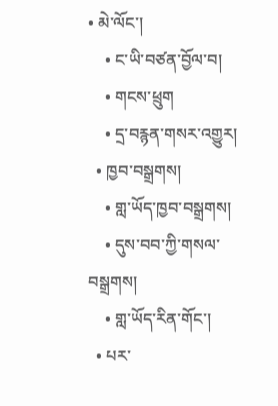• མེ་ལོང་།
    • ང་ཡི་བཙན་བྱོལ་བ།
    • གངས་ཕྲུག
    • དྲ་བརྙན་གསར་འགྱུར།
  • ཁྱབ་བསྒྲགས།
    • གླ་ཡོད་ཁྱབ་བསྒྲགས།
    • དུས་བབ་ཀྱི་གསལ་བསྒྲགས།
    • གླ་ཡོད་རིན་གོང་།
  • པར་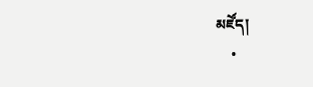མཛོད།
    •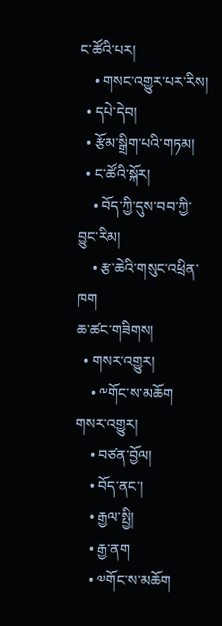ང་ཚོའི་པར།
    • གསང་འགྱུར་པར་རིས།
  • དཔེ་དེབ།
  • རྩོམ་སྒྲིག་པའི་གཏམ།
  • ང་ཚོའི་སྐོར།
    • བོད་ཀྱི་དུས་བབ་ཀྱི་བྱུང་རིམ།
    • རྩ་ཆེའི་གསུང་འཕྲིན་ཁག
ཆ་ཚང་གཟིགས།
  • གསར་འགྱུར།
    • ༸གོང་ས་མཆོག གསར་འགྱུར།
    • བཙན་བྱོལ།
    • བོད་ནང་།
    • རྒྱལ་སྤྱི།
    • རྒྱ་ནག
    • ༧གོང་ས་མཆོག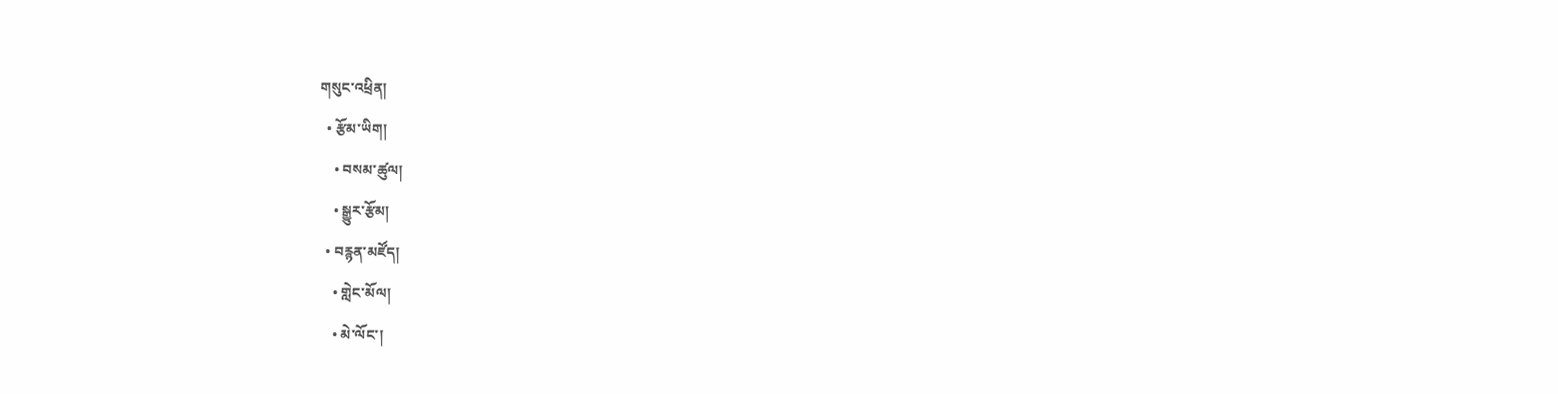གསུང་འཕྲིན།
  • རྩོམ་ཡིག།
    • བསམ་ཚུལ།
    • སྒྱུར་རྩོམ།
  • བརྙན་མཛོད།
    • གླེང་མོལ།
    • མེ་ལོང་།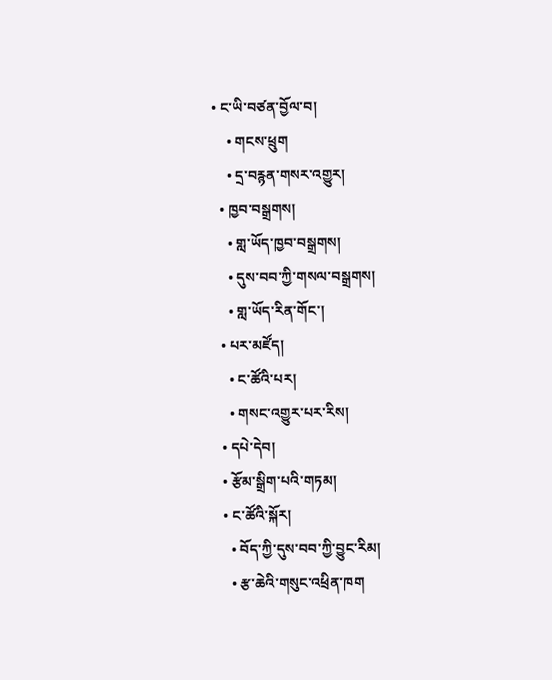• ང་ཡི་བཙན་བྱོལ་བ།
    • གངས་ཕྲུག
    • དྲ་བརྙན་གསར་འགྱུར།
  • ཁྱབ་བསྒྲགས།
    • གླ་ཡོད་ཁྱབ་བསྒྲགས།
    • དུས་བབ་ཀྱི་གསལ་བསྒྲགས།
    • གླ་ཡོད་རིན་གོང་།
  • པར་མཛོད།
    • ང་ཚོའི་པར།
    • གསང་འགྱུར་པར་རིས།
  • དཔེ་དེབ།
  • རྩོམ་སྒྲིག་པའི་གཏམ།
  • ང་ཚོའི་སྐོར།
    • བོད་ཀྱི་དུས་བབ་ཀྱི་བྱུང་རིམ།
    • རྩ་ཆེའི་གསུང་འཕྲིན་ཁག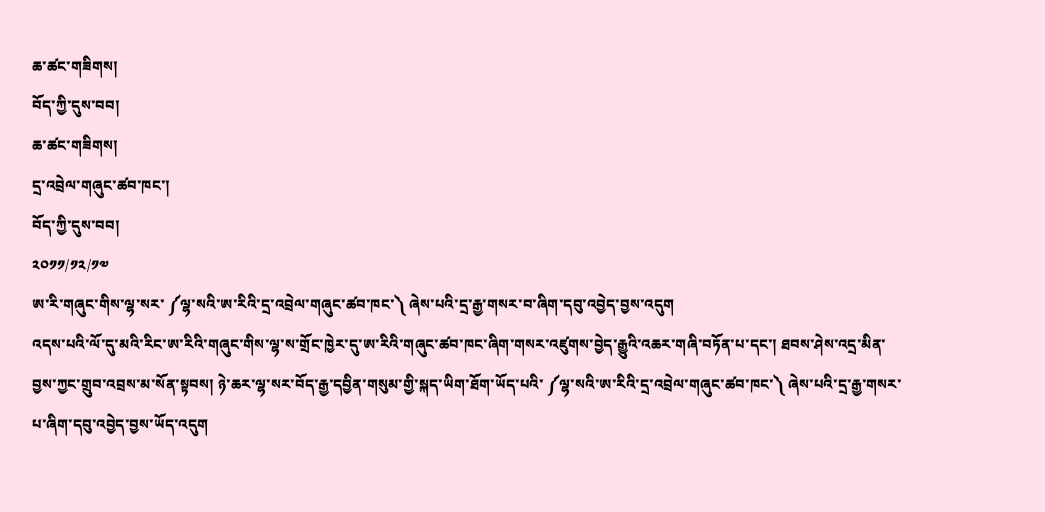ཆ་ཚང་གཟིགས།
བོད་ཀྱི་དུས་བབ།
ཆ་ཚང་གཟིགས།
དྲ་འབྲེལ་གཞུང་ཚབ་ཁང་།
བོད་ཀྱི་དུས་བབ།
༢༠༡༡/༡༢/༡༧
ཨ་རི་གཞུང་གིས་ལྷ་སར་ ༼ལྷ་སའི་ཨ་རིའི་དྲ་འབྲེལ་གཞུང་ཚབ་ཁང་༽ ཞེས་པའི་དྲ་རྒྱ་གསར་བ་ཞིག་དབུ་འབྱེད་བྱས་འདུག
འདས་པའི་ལོ་དུ་མའི་རིང་ཨ་རིའི་གཞུང་གིས་ལྷ་ས་གྲོང་ཁྱེར་དུ་ཨ་རིའི་གཞུང་ཚབ་ཁང་ཞིག་གསར་འཛུགས་བྱེད་རྒྱུའི་འཆར་གཞི་བཏོན་པ་དང་། ཐབས་ཤེས་འདྲ་མིན་བྱས་ཀྱང་གྲུབ་འབྲས་མ་སོན་སྟབས། ཉེ་ཆར་ལྷ་སར་བོད་རྒྱ་དབྱིན་གསུམ་གྱི་སྐད་ཡིག་ཐོག་ཡོད་པའི་ ༼ལྷ་སའི་ཨ་རིའི་དྲ་འབྲེལ་གཞུང་ཚབ་ཁང་༽ ཞེས་པའི་དྲ་རྒྱ་གསར་པ་ཞིག་དབུ་འབྱེད་བྱས་ཡོད་འདུག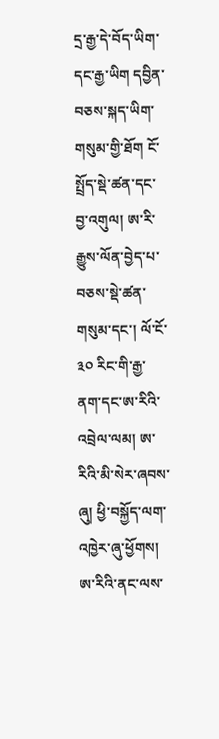དྲ་རྒྱ་དེ་བོད་ཡིག་དང་རྒྱ་ཡིག དབྱིན་བཅས་སྐད་ཡིག་གསུམ་གྱི་ཐོག ངོ་སྤྲོད་སྡེ་ཚན་དང་བྱ་འགུལ། ཨ་རི་རྒྱུས་ལོན་བྱེད་པ་བཅས་སྡེ་ཚན་གསུམ་དང་། ལོ་ངོ་ ༣༠ རིང་གི་རྒྱ་ནག་དང་ཨ་རིའི་འབྲེལ་ལམ། ཨ་རིའི་མི་སེར་ཞབས་ཞུ། ཕྱི་བསྐྱོད་ལག་འཁྱེར་ཞུ་ཕྱོགས། ཨ་རིའི་ནང་ལས་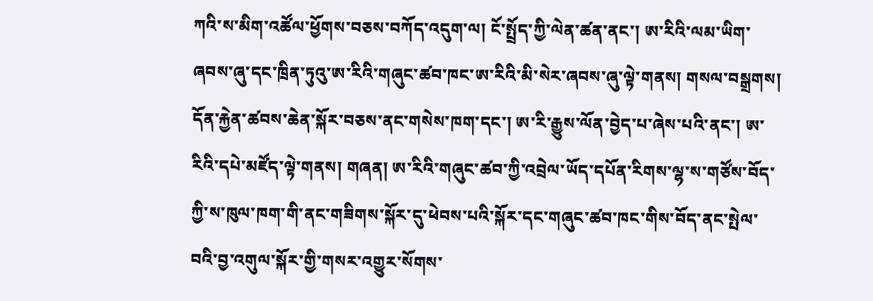ཀའི་ས་མིག་འཚོལ་ཕྱོགས་བཅས་བཀོད་འདུག་ལ། ངོ་སྤྲོད་ཀྱི་ལེན་ཚན་ནང་། ཨ་རིའི་ལམ་ཡིག་ཞབས་ཞུ་དང་ཁྲིན་ཏུའུ་ཨ་རིའི་གཞུང་ཚབ་ཁང་ཨ་རིའི་མི་སེར་ཞབས་ཞུ་ལྟེ་གནས། གསལ་བསྒྲགས། དོན་རྐྱེན་ཚབས་ཆེན་སྐོར་བཅས་ནང་གསེས་ཁག་དང་། ཨ་རི་རྒྱུས་ལོན་བྱེད་པ་ཞེས་པའི་ནང་། ཨ་རིའི་དཔེ་མཛོད་ལྟེ་གནས། གཞན། ཨ་རིའི་གཞུང་ཚབ་ཀྱི་འབྲེལ་ཡོད་དཔོན་རིགས་ལྷ་ས་གཙོས་བོད་ཀྱི་ས་ཁུལ་ཁག་གི་ནང་གཟིགས་སྐོར་དུ་ཕེབས་པའི་སྐོར་དང་གཞུང་ཚབ་ཁང་གིས་བོད་ནང་སྤེལ་བའི་བྱ་འགུལ་སྐོར་གྱི་གསར་འགྱུར་སོགས་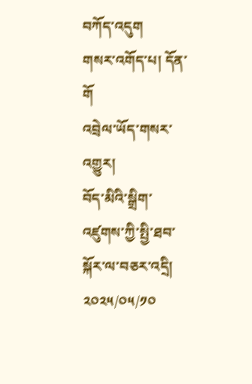བཀོད་འདུག
གསར་འགོད་པ། དོན་གོ
འབྲེལ་ཡོད་གསར་འགྱུར།
བོད་མིའི་སྒྲིག་འཛུགས་ཀྱི་སྤྱི་ཐབ་སྐོར་ལ་བཅར་འདྲི།
༢༠༢༥/༠༥/༡༠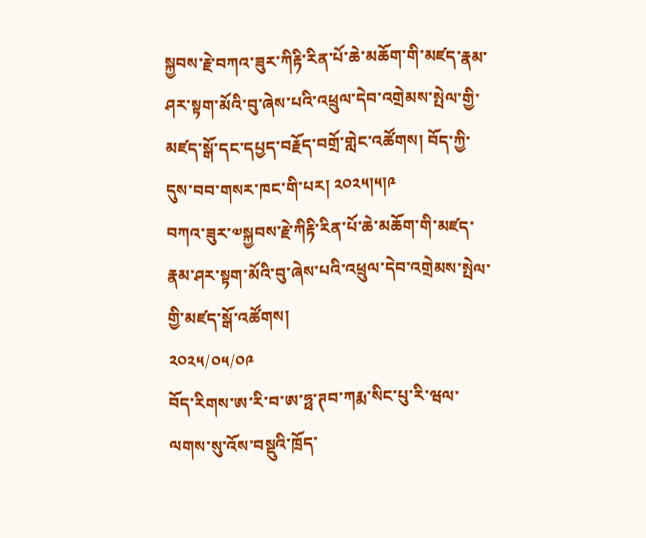སྐྱབས་རྗེ་བཀའ་ཟུར་ཀིརྟི་རིན་པོ་ཆེ་མཆོག་གི་མཛད་རྣམ་ཤར་སྟག་མོའི་བུ་ཞེས་པའི་འཕྲུལ་དེབ་འགྲེམས་སྤེལ་གྱི་མཛད་སྒོ་དང་དཔྱད་བརྗོད་བགྲོ་གླེང་འཚོགས། བོད་ཀྱི་དུས་བབ་གསར་ཁང་གི་པར། ༢༠༢༥།༥།༩
བཀའ་ཟུར་༧སྐྱབས་རྗེ་ཀིརྟི་རིན་པོ་ཆེ་མཆོག་གི་མཛད་རྣམ་ཤར་སྟག་མོའི་བུ་ཞེས་པའི་འཕྲུལ་དེབ་འགྲེམས་སྤེལ་གྱི་མཛད་སྒོ་འཚོགས།
༢༠༢༥/༠༥/༠༩
བོད་རིགས་ཨ་རི་བ་ཨ་ཧྥ་ཊབ་ཀརྨ་སིང་པུ་རི་ཝལ་ལགས་སུ་འོས་བསྡུའི་ཁྲོད་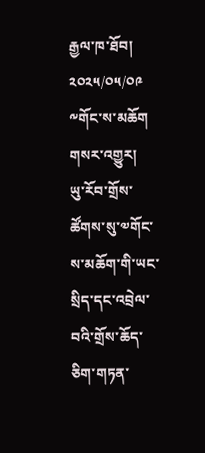རྒྱལ་ཁ་ཐོབ།
༢༠༢༥/༠༥/༠༩
༸གོང་ས་མཆོག གསར་འགྱུར།
ཡུ་རོབ་གྲོས་ཚོགས་སུ་༧གོང་ས་མཆོག་གི་ཡང་སྲིད་དང་འབྲེལ་བའི་གྲོས་ཆོད་ཅིག་གཏན་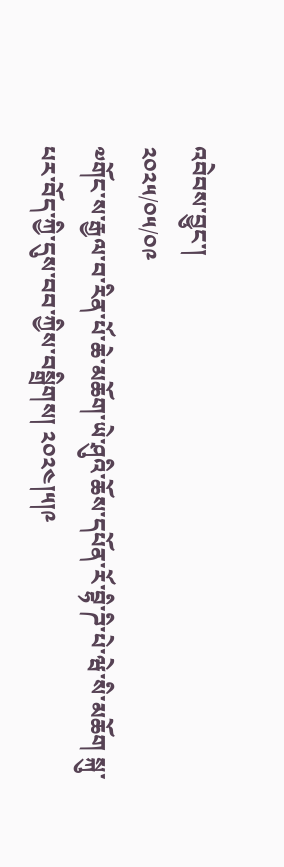འབེབས་བྱུང་།
༢༠༢༥/༠༥/༠༩
༧གོང་ས་རྒྱལ་བ་རིན་པོ་ཆེ་མཆོག་ཡེ་ཤུའི་ཆོས་དཔོན་རོ་བྷི་ཌི་པེ་ཝེ་སི་མཆོག སྐུ་པར་བོད་ཀྱི་དུས་བབ་ཀྱིས་བསྒྲིགས། ༢༠༢༤།༥།༩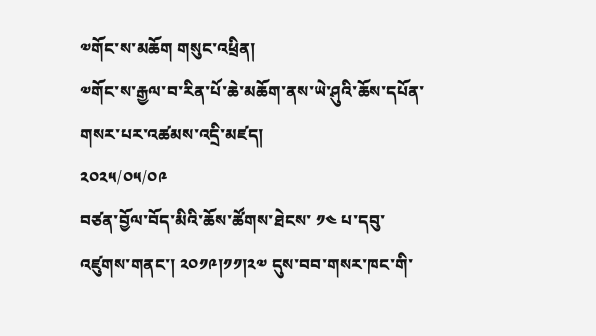༧གོང་ས་མཆོག གསུང་འཕྲིན།
༧གོང་ས་རྒྱལ་བ་རིན་པོ་ཆེ་མཆོག་ནས་ཡེ་ཤུའི་ཆོས་དཔོན་གསར་པར་འཚམས་འདྲི་མཛད།
༢༠༢༥/༠༥/༠༩
བཙན་བྱོལ་བོད་མིའི་ཆོས་ཚོགས་ཐེངས་ ༡༤ པ་དབུ་འཛུགས་གནང་། ༢༠༡༩།༡༡།༢༧ དུས་བབ་གསར་ཁང་གི་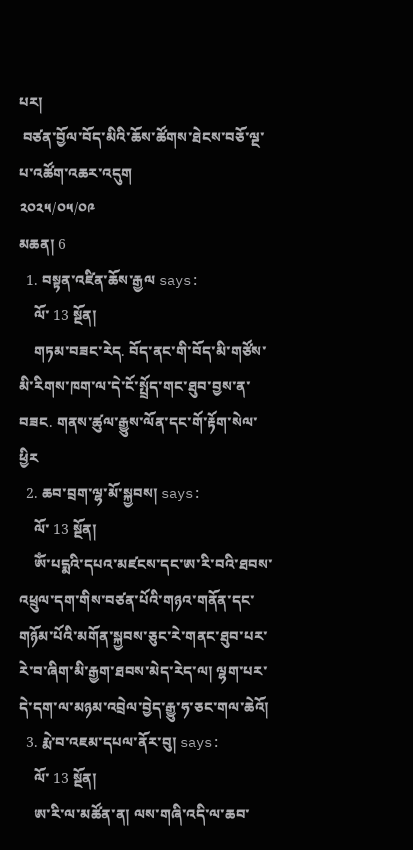པར།
 བཙན་བྱོལ་བོད་མིའི་ཆོས་ཚོགས་ཐེངས་བཅོ་ལྔ་པ་འཚོག་འཆར་འདུག
༢༠༢༥/༠༥/༠༩
མཆན། 6
  1. བསྟན་འཛིན་ཆོས་རྒྱལ says:
    ལོ་ 13 སྔོན།
    གཏམ་བཟང་རེད. བོད་ནང་གི་བོད་མི་གཙོས་མི་རིགས་ཁག་ལ་དེ་ངོ་སྤྲོད་གང་ཐུབ་བྱས་ན་བཟང. གནས་ཚུལ་རྒྱུས་ལོན་དང་གོ་རྟོག་སེལ་ཕྱིར
  2. ཆབ་བྲག་ལྷ་མོ་སྐྱབས། says:
    ལོ་ 13 སྔོན།
    ཨོཾ་པདྨའི་དཔའ་མཛངས་དང་ཨ་རི་བའི་ཐབས་འཕྲུལ་དག་གིས་བཙན་པོའི་གཉའ་གནོན་དང་གཉོམ་པོའི་མགོན་སྐྱབས་ཅུང་རེ་གནང་ཐུབ་པར་རེ་བ་ཞིག་མི་རྒྱག་ཐབས་མེད་རེད་ལ། ལྷག་པར་དེ་དག་ལ་མཉམ་འབྲེལ་བྱེད་རྒྱུ་ཧ་ཅང་གལ་ཆེའོ།
  3. རྨེ་བ་འཇམ་དཔལ་ནོར་བུ། says:
    ལོ་ 13 སྔོན།
    ཨ་རི་ལ་མཚོན་ན། ལས་གཞི་འདི་ལ་ཆབ་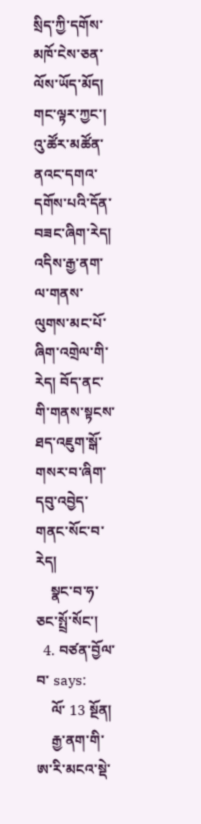སྲིད་ཀྱི་དགོས་མཁོ་ངེས་ཅན་ལོས་ཡོད་མོད། གང་ལྟར་ཀྱང་། འུ་ཚོར་མཚོན་ནའང་དགའ་དགོས་པའི་དོན་བཟང་ཞིག་རེད། འདིས་རྒྱ་ནག་ལ་གནས་ལུགས་མང་པོ་ཞིག་འགྲེལ་གི་རེད། བོད་ནང་གི་གནས་སྟངས་ཐད་འཇུག་སྒོ་གསར་བ་ཞིག་དབུ་འབྱེད་གནང་སོང་བ་རེད།
    སྣང་བ་ཧ་ཅང་སྤྲོ་སོང་།
  4. བཙན་བྱོལ་བ་ says:
    ལོ་ 13 སྔོན།
    རྒྱ་ནག་གི་ཨ་རི་མངའ་སྡེ་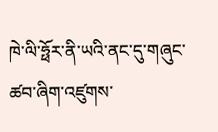ཁེ་ལི་ཧྥོར་ནི་ཡའི་ནང་དུ་གཞུང་ཚབ་ཞིག་འཛུགས་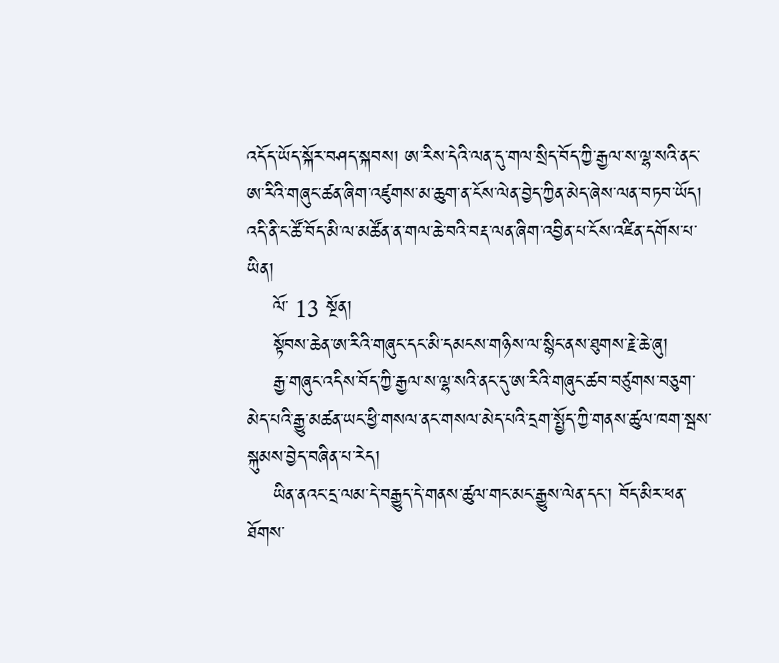འདོད་ཡོད་སྐོར་བཤད་སྐབས། ཨ་རིས་དེའི་ལན་དུ་གལ་སྲིད་བོད་ཀྱི་རྒྱལ་ས་ལྷ་སའི་ནང་ཨ་རིའི་གཞུང་ཚན་ཞིག་འཛུགས་མ་ཆུག་ན་ངོས་ལེན་བྱེད་ཀྱིན་མེད་ཞེས་ལན་བཏབ་ཡོད། འདི་ནི་ང་ཚོ་བོད་མི་ལ་མཚོན་ན་གལ་ཆེ་བའི་བརྡ་ལན་ཞིག་འབྱིན་པ་ངོས་འཛིན་དགོས་པ་ཡིན།
    ལོ་ 13 སྔོན།
    སྟོབས་ཆེན་ཨ་རིའི་གཞུང་དང་མི་དམངས་གཉིས་ལ་སྙིང་ནས་ཐུགས་རྗེ་ཆེ་ཞུ།
    རྒྱ་གཞུང་འདིས་བོད་ཀྱི་རྒྱལ་ས་ལྷ་སའི་ནང་དུ་ཨ་རིའི་གཞུང་ཚབ་བཙུགས་བཅུག་མེད་པའི་རྒྱུ་མཚན་ཡང་ཕྱི་གསལ་ནང་གསལ་མེད་པའི་དྲག་སྤྱོད་ཀྱི་གནས་ཚུལ་ཁག་སྦས་སྐུམས་བྱེད་བཞིན་པ་རེད།
    ཡིན་ནའང་དྲ་ལམ་དེ་བརྒྱུད་དེ་གནས་ཚུལ་གང་མང་རྒྱུས་ལེན་དང་། བོད་མིར་ཕན་ཐོགས་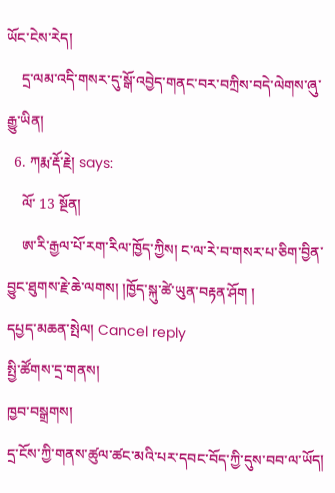ཡོང་ངེས་རེད།
    དྲ་ལམ་འདི་གསར་དུ་སྒོ་འབྱེད་གནང་བར་བཀྲིས་བདེ་ལེགས་ཞུ་རྒྱུ་ཡིན།
  6. ཀརྨ་རྡོ་རྗེ། says:
    ལོ་ 13 སྔོན།
    ཨ་རི་རྒྱལ་པོ་རག་རིལ་ཁྱོད་ཀྱིས། ང་ལ་རེ་བ་གསར་པ་ཅིག་བྱིན་བྱུང་ཐུགས་རྗེ་ཆེ་ལགས། །ཁྱོད་སྐུ་ཚེ་ཡུན་བརྟན་ཤོག །
དཔྱད་མཆན་སྤེལ། Cancel reply
སྤྱི་ཚོགས་དྲ་གནས།
ཁྱབ་བསྒྲགས།
དྲ་ངོས་ཀྱི་གནས་ཚུལ་ཚང་མའི་པར་དབང་བོད་ཀྱི་དུས་བབ་ལ་ཡོད།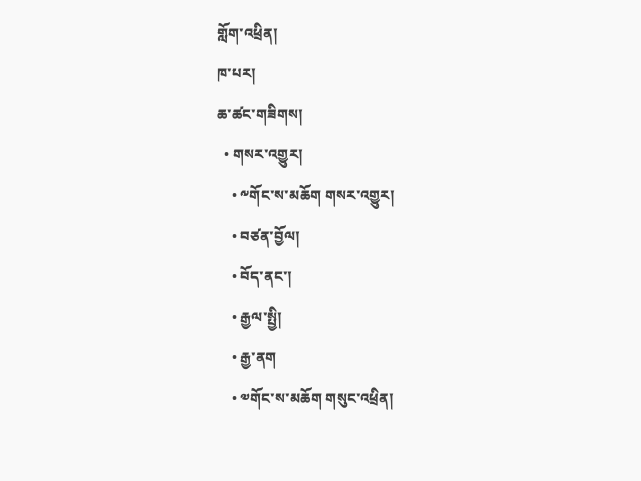གློག་འཕྲིན།
ཁ་པར།
ཆ་ཚང་གཟིགས།
  • གསར་འགྱུར།
    • ༸གོང་ས་མཆོག གསར་འགྱུར།
    • བཙན་བྱོལ།
    • བོད་ནང་།
    • རྒྱལ་སྤྱི།
    • རྒྱ་ནག
    • ༧གོང་ས་མཆོག གསུང་འཕྲིན།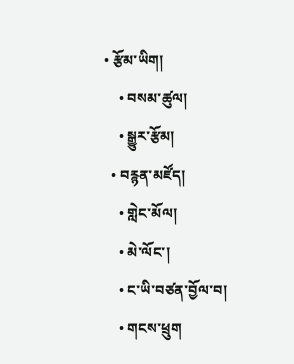• རྩོམ་ཡིག།
    • བསམ་ཚུལ།
    • སྒྱུར་རྩོམ།
  • བརྙན་མཛོད།
    • གླེང་མོལ།
    • མེ་ལོང་།
    • ང་ཡི་བཙན་བྱོལ་བ།
    • གངས་ཕྲུག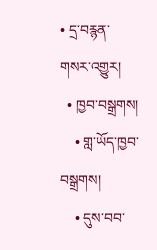• དྲ་བརྙན་གསར་འགྱུར།
  • ཁྱབ་བསྒྲགས།
    • གླ་ཡོད་ཁྱབ་བསྒྲགས།
    • དུས་བབ་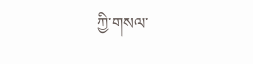ཀྱི་གསལ་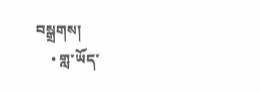བསྒྲགས།
    • གླ་ཡོད་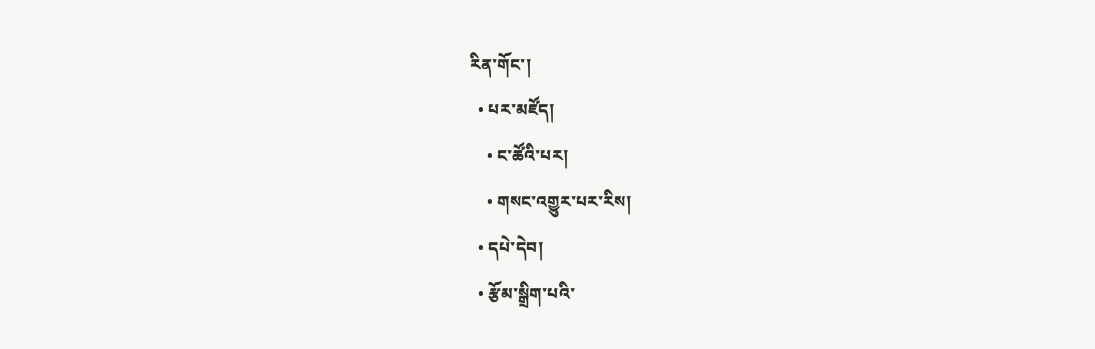རིན་གོང་།
  • པར་མཛོད།
    • ང་ཚོའི་པར།
    • གསང་འགྱུར་པར་རིས།
  • དཔེ་དེབ།
  • རྩོམ་སྒྲིག་པའི་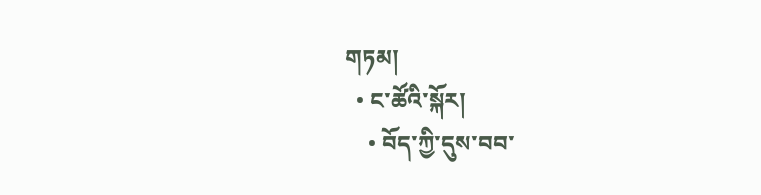གཏམ།
  • ང་ཚོའི་སྐོར།
    • བོད་ཀྱི་དུས་བབ་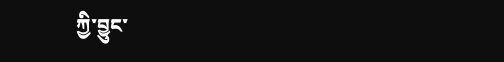ཀྱི་བྱུང་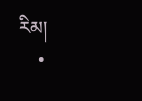རིམ།
    •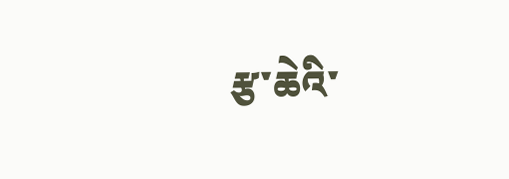རྩ་ཆེའི་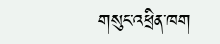གསུང་འཕྲིན་ཁག